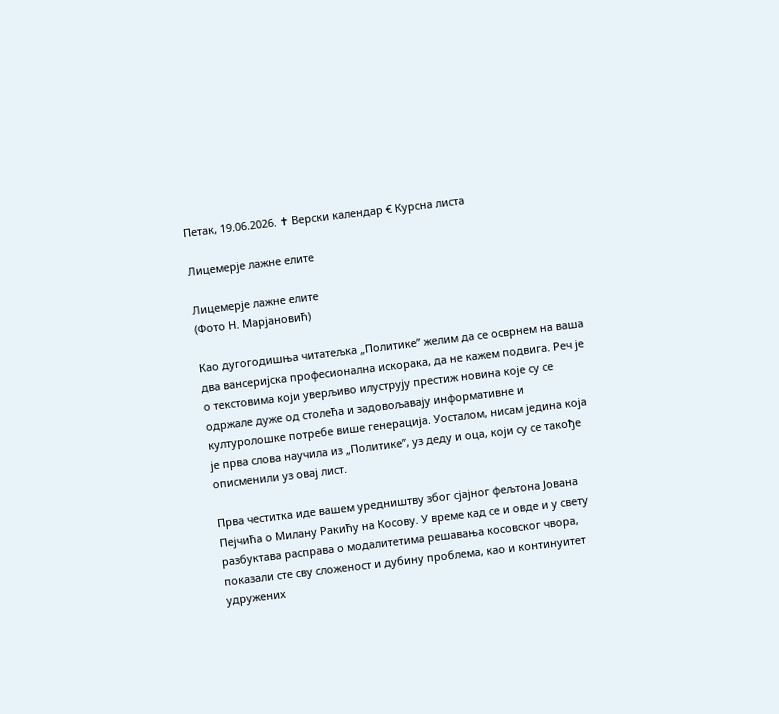Петак, 19.06.2026. ✝ Верски календар € Курсна листа

Лицемерје лажне елите

Лицемерје лажне елите
(Фото Н. Марјановић)

Као дугогодишња читатељка „Политике” желим да се осврнем на ваша два вансеријска професионална искорака, да не кажем подвига. Реч је о текстовима који уверљиво илуструју престиж новина које су се одржале дуже од столећа и задовољавају информативне и културолошке потребе више генерација. Уосталом, нисам једина која је прва слова научила из „Политике”, уз деду и оца, који су се такође описменили уз овај лист.

Прва честитка иде вашем уредништву због сјајног фељтона Јована Пејчића о Милану Ракићу на Косову. У време кад се и овде и у свету разбуктава расправа о модалитетима решавања косовског чвора, показали сте сву сложеност и дубину проблема, као и континуитет удружених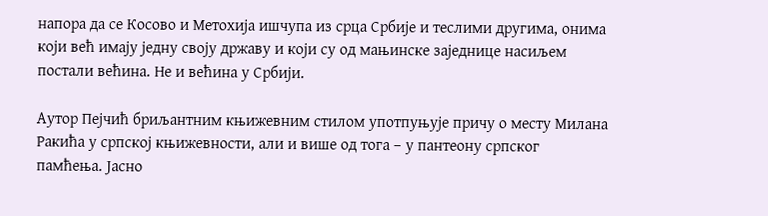напора да се Косово и Метохија ишчупа из срца Србије и теслими другима, онима који већ имају једну своју државу и који су од мањинске заједнице насиљем постали већина. Не и већина у Србији.

Аутор Пејчић бриљантним књижевним стилом употпуњује причу о месту Милана Ракића у српској књижевности, али и више од тога – у пантеону српског памћења. Јасно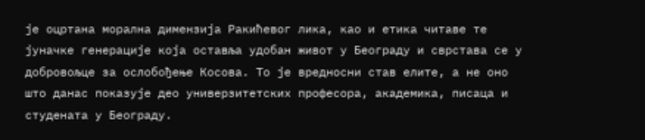је оцртана морална димензија Ракићевог лика, као и етика читаве те јуначке генерације која оставља удобан живот у Београду и сврстава се у добровољце за ослобођење Косова. То је вредносни став елите, а не оно што данас показује део универзитетских професора, академика, писаца и студената у Београду.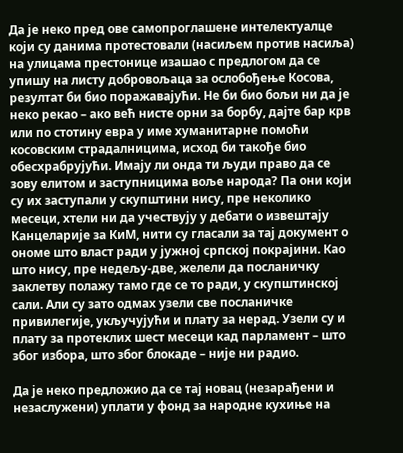Да је неко пред ове самопроглашене интелектуалце који су данима протестовали (насиљем против насиља) на улицама престонице изашао с предлогом да се упишу на листу добровољаца за ослобођење Косова, резултат би био поражавајући. Не би био бољи ни да је неко рекао – ако већ нисте орни за борбу, дајте бар крв или по стотину евра у име хуманитарне помоћи косовским страдалницима, исход би такође био обесхрабрујући. Имају ли онда ти људи право да се зову елитом и заступницима воље народа? Па они који су их заступали у скупштини нису, пре неколико месеци, хтели ни да учествују у дебати о извештају Канцеларије за КиМ, нити су гласали за тај документ о ономе што власт ради у јужној српској покрајини. Као што нису, пре недељу-две, желели да посланичку заклетву полажу тамо где се то ради, у скупштинској сали. Али су зато одмах узели све посланичке привилегије, укључујући и плату за нерад. Узели су и плату за протеклих шест месеци кад парламент – што због избора, што због блокаде – није ни радио.

Да је неко предложио да се тај новац (незарађени и незаслужени) уплати у фонд за народне кухиње на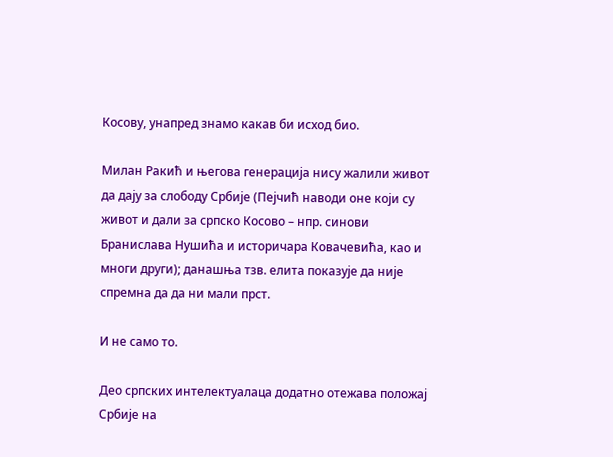Косову, унапред знамо какав би исход био.

Милан Ракић и његова генерација нису жалили живот да дају за слободу Србије (Пејчић наводи оне који су живот и дали за српско Косово – нпр. синови Бранислава Нушића и историчара Ковачевића, као и многи други); данашња тзв. елита показује да није спремна да да ни мали прст.

И не само то.

Део српских интелектуалаца додатно отежава положај Србије на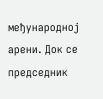међународној арени. Док се председник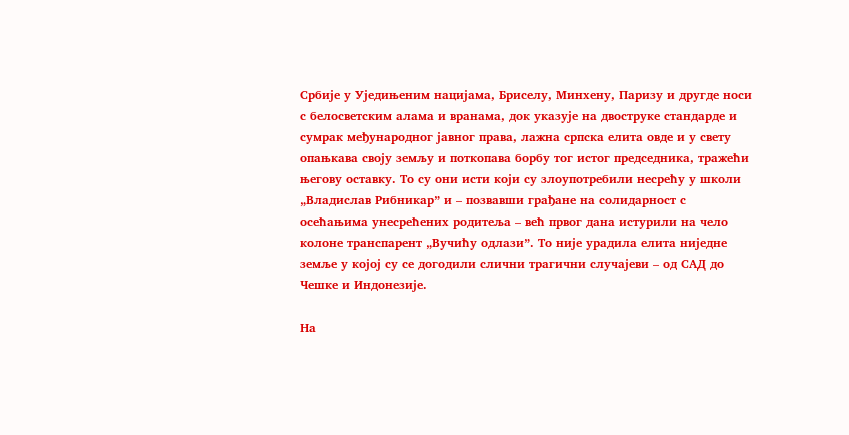Србије у Уједињеним нацијама, Бриселу, Минхену, Паризу и другде носи с белосветским алама и вранама, док указује на двоструке стандарде и сумрак међународног јавног права, лажна српска елита овде и у свету опањкава своју земљу и поткопава борбу тог истог председника, тражећи његову оставку. То су они исти који су злоупотребили несрећу у школи „Владислав Рибникар” и – позвавши грађане на солидарност с осећањима унесрећених родитеља – већ првог дана истурили на чело колоне транспарент „Вучићу одлази”. То није урадила елита ниједне земље у којој су се догодили слични трагични случајеви – од САД до Чешке и Индонезије.

На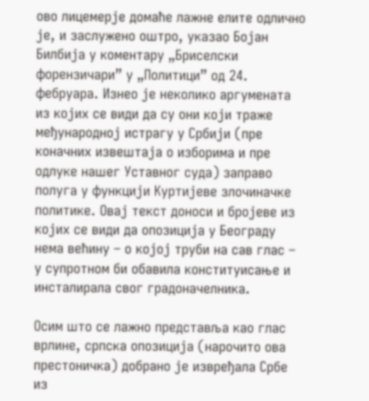ово лицемерје домаће лажне елите одлично је, и заслужено оштро, указао Бојан Билбија у коментару „Бриселски форензичари” у „Политици” од 24. фебруара. Изнео је неколико аргумената из којих се види да су они који траже међународној истрагу у Србији (пре коначних извештаја о изборима и пре одлуке нашег Уставног суда) заправо полуга у функцији Куртијеве злочиначке политике. Овај текст доноси и бројеве из којих се види да опозиција у Београду нема већину – о којој труби на сав глас – у супротном би обавила конституисање и инсталирала свог градоначелника.

Осим што се лажно представља као глас врлине, српска опозиција (нарочито ова престоничка) добрано је извређала Србе из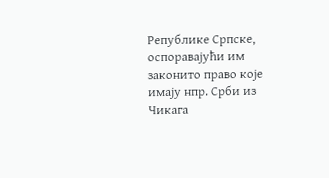Републике Српске, оспоравајући им законито право које имају нпр. Срби из Чикага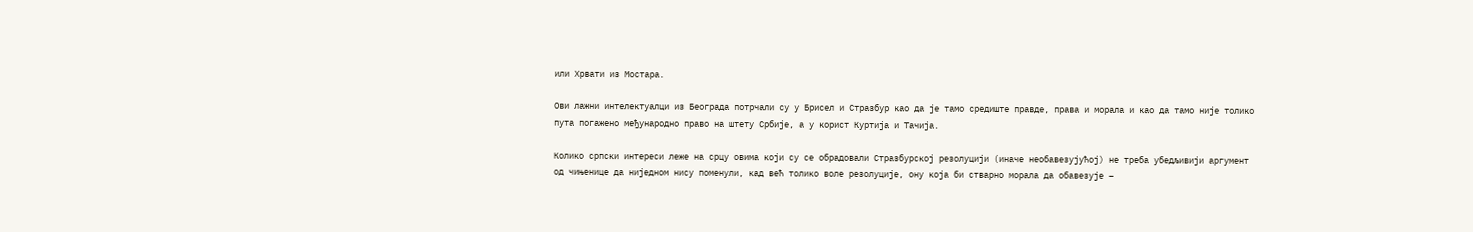или Хрвати из Мостара.

Ови лажни интелектуалци из Београда потрчали су у Брисел и Стразбур као да је тамо средиште правде, права и морала и као да тамо није толико пута погажено међународно право на штету Србије, а у корист Куртија и Тачија.

Колико српски интереси леже на срцу овима који су се обрадовали Стразбурској резолуцији (иначе необавезујућој) не треба убедљивији аргумент од чињенице да ниједном нису поменули, кад већ толико воле резолуције, ону која би стварно морала да обавезује –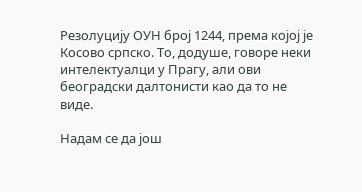Резолуцију ОУН број 1244, према којој је Косово српско. То, додуше, говоре неки интелектуалци у Прагу, али ови београдски далтонисти као да то не виде.

Надам се да још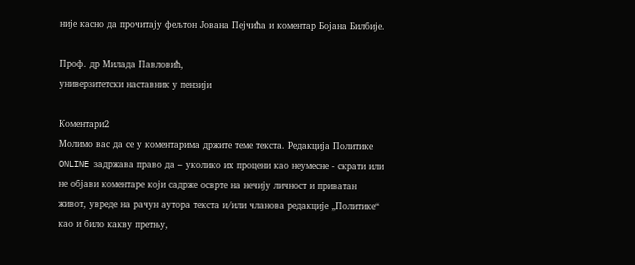није касно да прочитају фељтон Јована Пејчића и коментар Бојана Билбије.

Проф. др Милада Павловић,
универзитетски наставник у пензији

Коментари2
Молимо вас да се у коментарима држите теме текста. Редакција Политике ONLINE задржава право да – уколико их процени као неумесне - скрати или не објави коментаре који садрже осврте на нечију личност и приватан живот, увреде на рачун аутора текста и/или чланова редакције „Политике“ као и било какву претњу,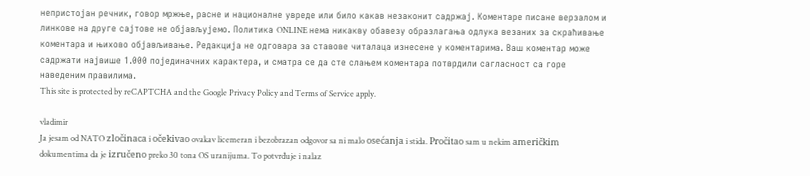непристојан речник, говор мржње, расне и националне увреде или било какав незаконит садржај. Коментаре писане верзалом и линкове на друге сајтове не објављујемо. Политика ONLINE нема никакву обавезу образлагања одлука везаних за скраћивање коментара и њихово објављивање. Редакција не одговара за ставове читалаца изнесене у коментарима. Ваш коментар може садржати највише 1.000 појединачних карактера, и сматра се да сте слањем коментара потврдили сагласност са горе наведеним правилима.
This site is protected by reCAPTCHA and the Google Privacy Policy and Terms of Service apply.

vladimir
Ja jesam od NATO zločinaca i očekivao ovakav licemeran i bezobrazan odgovor sa ni malo osećanja i stida. Pročitao sam u nekim američkim dokumentima da je izručeno preko 30 tona OS uranijuma. To potvrđuje i nalaz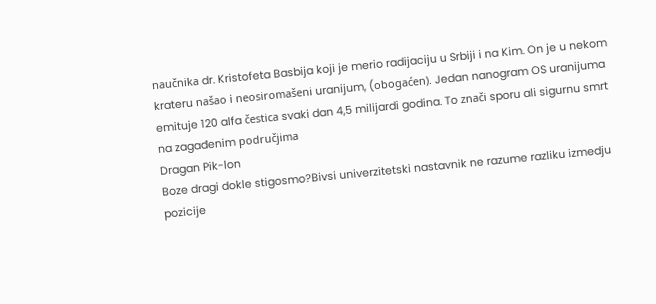naučnika dr. Kristofeta Basbija koji je merio radijaciju u Srbiji i na Kim. On je u nekom krateru našao i neosiromašeni uranijum, (obogaćen). Jedan nanogram OS uranijuma emituje 120 alfa čestica svaki dan 4,5 milijardi godina. To znači sporu ali sigurnu smrt na zagađenim područjima
Dragan Pik-lon
Boze dragi dokle stigosmo?Bivsi univerzitetski nastavnik ne razume razliku izmedju pozicije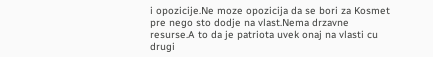i opozicije.Ne moze opozicija da se bori za Kosmet pre nego sto dodje na vlast.Nema drzavne resurse.A to da je patriota uvek onaj na vlasti cu drugi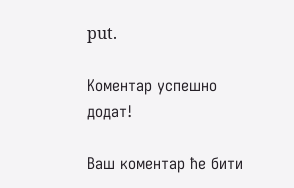put.

Комeнтар успeшно додат!

Ваш комeнтар ћe бити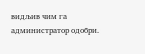видљив чим га администратор одобри.